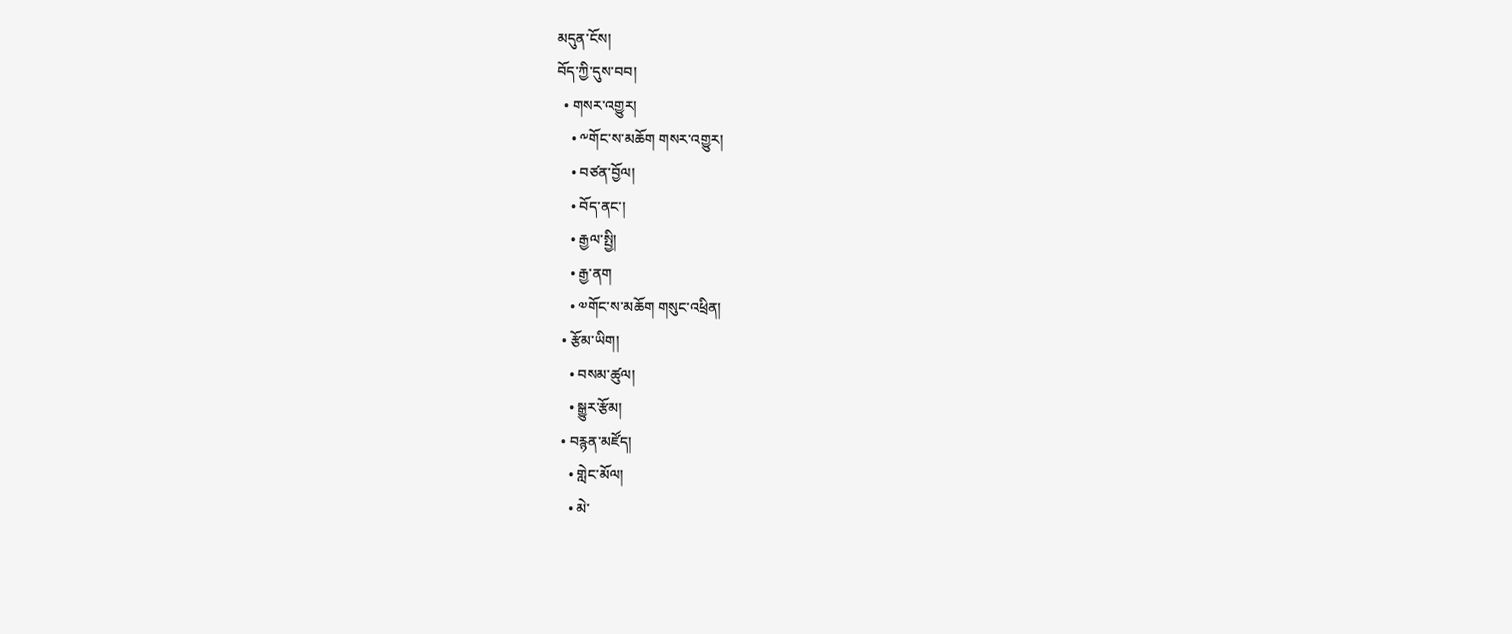མདུན་ངོས།
བོད་ཀྱི་དུས་བབ།
  • གསར་འགྱུར།
    • ༸གོང་ས་མཆོག གསར་འགྱུར།
    • བཙན་བྱོལ།
    • བོད་ནང་།
    • རྒྱལ་སྤྱི།
    • རྒྱ་ནག
    • ༧གོང་ས་མཆོག གསུང་འཕྲིན།
  • རྩོམ་ཡིག།
    • བསམ་ཚུལ།
    • སྒྱུར་རྩོམ།
  • བརྙན་མཛོད།
    • གླེང་མོལ།
    • མེ་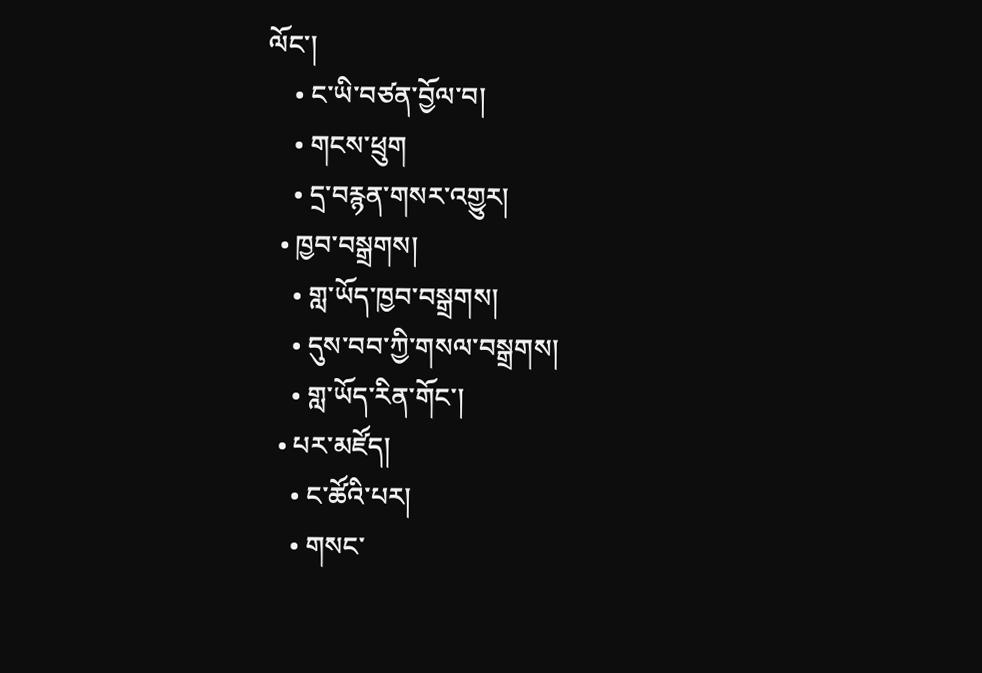ལོང་།
    • ང་ཡི་བཙན་བྱོལ་བ།
    • གངས་ཕྲུག
    • དྲ་བརྙན་གསར་འགྱུར།
  • ཁྱབ་བསྒྲགས།
    • གླ་ཡོད་ཁྱབ་བསྒྲགས།
    • དུས་བབ་ཀྱི་གསལ་བསྒྲགས།
    • གླ་ཡོད་རིན་གོང་།
  • པར་མཛོད།
    • ང་ཚོའི་པར།
    • གསང་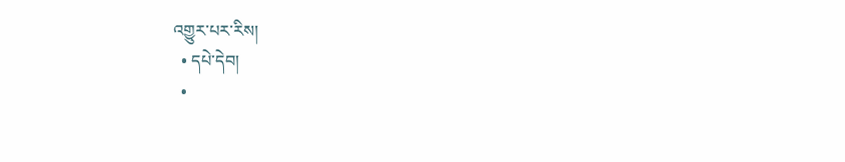འགྱུར་པར་རིས།
  • དཔེ་དེབ།
  •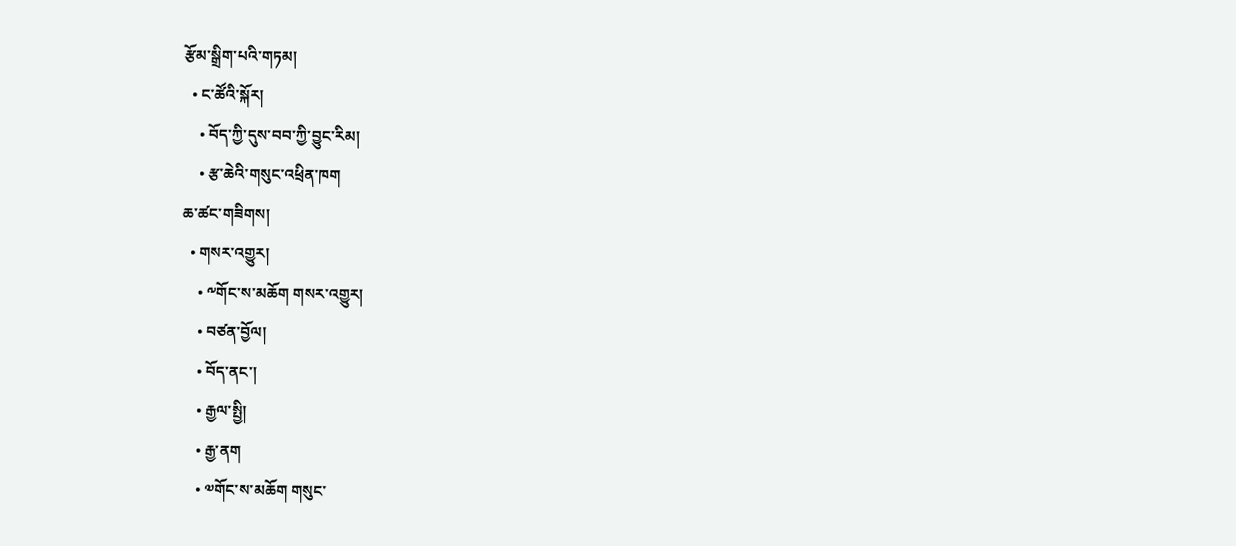རྩོམ་སྒྲིག་པའི་གཏམ།
  • ང་ཚོའི་སྐོར།
    • བོད་ཀྱི་དུས་བབ་ཀྱི་བྱུང་རིམ།
    • རྩ་ཆེའི་གསུང་འཕྲིན་ཁག
ཆ་ཚང་གཟིགས།
  • གསར་འགྱུར།
    • ༸གོང་ས་མཆོག གསར་འགྱུར།
    • བཙན་བྱོལ།
    • བོད་ནང་།
    • རྒྱལ་སྤྱི།
    • རྒྱ་ནག
    • ༧གོང་ས་མཆོག གསུང་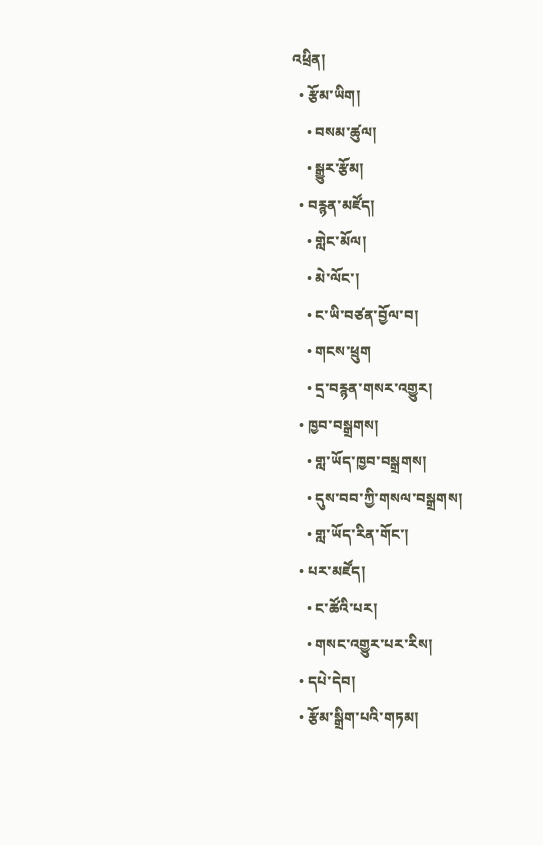འཕྲིན།
  • རྩོམ་ཡིག།
    • བསམ་ཚུལ།
    • སྒྱུར་རྩོམ།
  • བརྙན་མཛོད།
    • གླེང་མོལ།
    • མེ་ལོང་།
    • ང་ཡི་བཙན་བྱོལ་བ།
    • གངས་ཕྲུག
    • དྲ་བརྙན་གསར་འགྱུར།
  • ཁྱབ་བསྒྲགས།
    • གླ་ཡོད་ཁྱབ་བསྒྲགས།
    • དུས་བབ་ཀྱི་གསལ་བསྒྲགས།
    • གླ་ཡོད་རིན་གོང་།
  • པར་མཛོད།
    • ང་ཚོའི་པར།
    • གསང་འགྱུར་པར་རིས།
  • དཔེ་དེབ།
  • རྩོམ་སྒྲིག་པའི་གཏམ།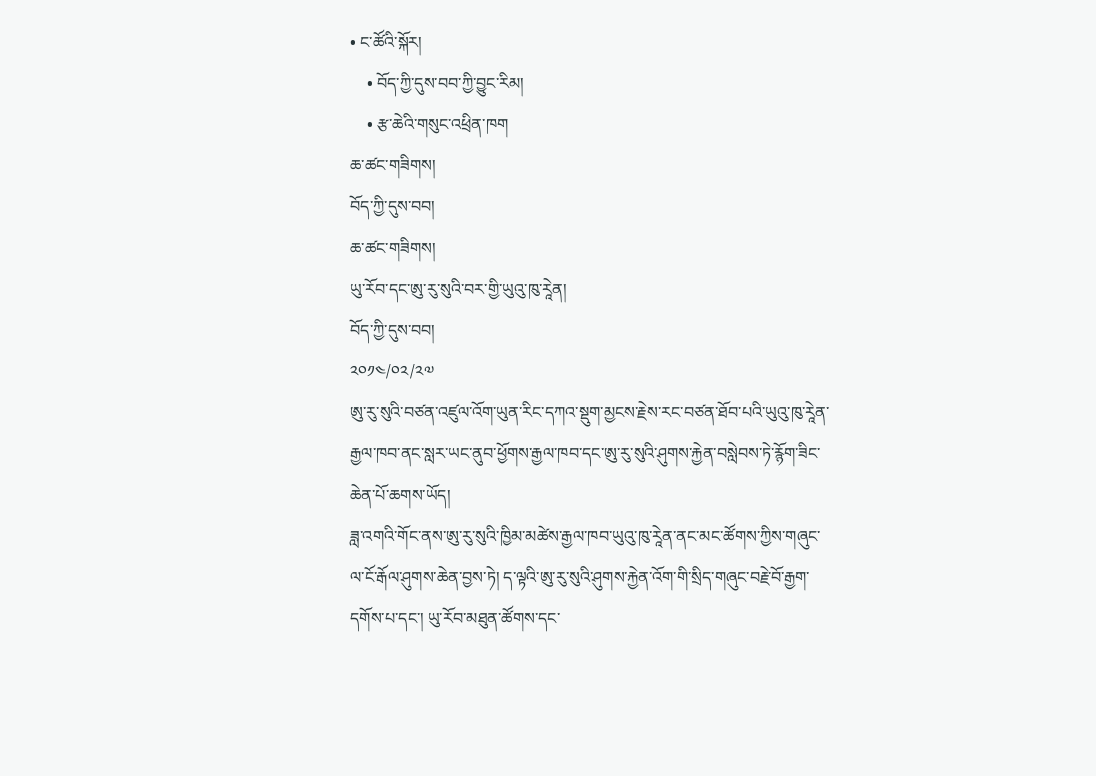• ང་ཚོའི་སྐོར།
    • བོད་ཀྱི་དུས་བབ་ཀྱི་བྱུང་རིམ།
    • རྩ་ཆེའི་གསུང་འཕྲིན་ཁག
ཆ་ཚང་གཟིགས།
བོད་ཀྱི་དུས་བབ།
ཆ་ཚང་གཟིགས།
ཡུ་རོབ་དང་ཨུ་རུ་སུའི་བར་གྱི་ཡུའུ་ཁུ་རཱེན།
བོད་ཀྱི་དུས་བབ།
༢༠༡༤/༠༢/༢༧
ཨུ་རུ་སུའི་བཙན་འཛུལ་འོག་ཡུན་རིང་དཀའ་སྡུག་མྱངས་རྗེས་རང་བཙན་ཐོབ་པའི་ཡུའུ་ཁུ་རཱེན་རྒྱལ་ཁབ་ནང་སླར་ཡང་ནུབ་ཕྱོགས་རྒྱལ་ཁབ་དང་ཨུ་རུ་སུའི་ཤུགས་རྐྱེན་བསླེབས་ཏེ་རྙོག་ཟིང་ཆེན་པོ་ཆགས་ཡོད།
ཟླ་འགའི་གོང་ནས་ཨུ་རུ་སུའི་ཁྱིམ་མཚེས་རྒྱལ་ཁབ་ཡུའུ་ཁུ་རཱེན་ནང་མང་ཚོགས་ཀྱིས་གཞུང་ལ་ངོ་རྒོལ་ཤུགས་ཆེན་བྱས་ཏེ། ད་ལྟའི་ཨུ་རུ་སུའི་ཤུགས་རྐྱེན་འོག་གི་སྲིད་གཞུང་བརྗེ་བོ་རྒྱག་དགོས་པ་དང་། ཡུ་རོབ་མཐུན་ཚོགས་དང་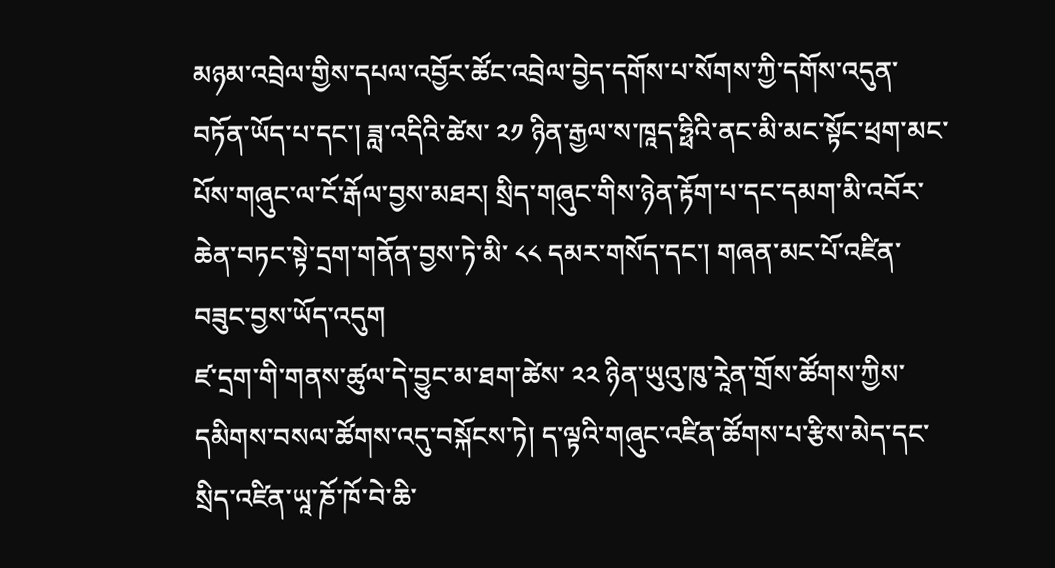མཉམ་འབྲེལ་གྱིས་དཔལ་འབྱོར་ཚོང་འབྲེལ་བྱེད་དགོས་པ་སོགས་ཀྱི་དགོས་འདུན་བཏོན་ཡོད་པ་དང་། ཟླ་འདིའི་ཚེས་ ༢༡ ཉིན་རྒྱལ་ས་ཁཱད་ཧྥིའི་ནང་མི་མང་སྟོང་ཕྲག་མང་པོས་གཞུང་ལ་ངོ་རྒོལ་བྱས་མཐར། སྲིད་གཞུང་གིས་ཉེན་རྟོག་པ་དང་དམག་མི་འབོར་ཆེན་བཏང་སྟེ་དྲག་གནོན་བྱས་ཏེ་མི་ ༨༨ དམར་གསོད་དང་། གཞན་མང་པོ་འཛིན་བཟུང་བྱས་ཡོད་འདུག
ཛ་དྲག་གི་གནས་ཚུལ་དེ་བྱུང་མ་ཐག་ཚེས་ ༢༢ ཉིན་ཡུའུ་ཁུ་རཱེན་གྲོས་ཚོགས་ཀྱིས་དམིགས་བསལ་ཚོགས་འདུ་བསྐོངས་ཏེ། ད་ལྟའི་གཞུང་འཛིན་ཚོགས་པ་རྩིས་མེད་དང་སྲིད་འཛིན་ཡཱ་ཎོ་ཁོ་བེ་ཆི་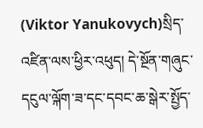(Viktor Yanukovych)སྲིད་འཛིན་ལས་ཕྱིར་འཕུད། དེ་སྔོན་གཞུང་དངུལ་ལྐོག་ཟ་དང་དབང་ཆ་སྒེར་སྤྱོད་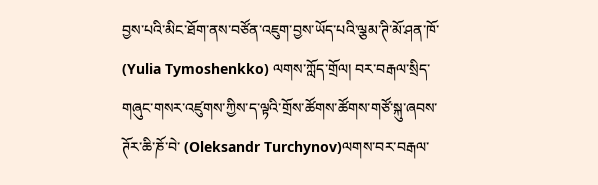བྱས་པའི་མིང་ཐོག་ནས་བཙོན་འཇུག་བྱས་ཡོད་པའི་ལྕམ་ཊི་མོ་ཤན་ཁོ་ (Yulia Tymoshenkko) ལགས་ཀློད་གྲོལ། བར་བརྒལ་སྲིད་གཞུང་གསར་འཛུགས་ཀྱིས་ད་ལྟའི་གྲོས་ཚོགས་ཚོགས་གཙོ་སྐུ་ཞབས་ཊོར་ཆི་ཎོ་བེ་ (Oleksandr Turchynov)ལགས་བར་བརྒལ་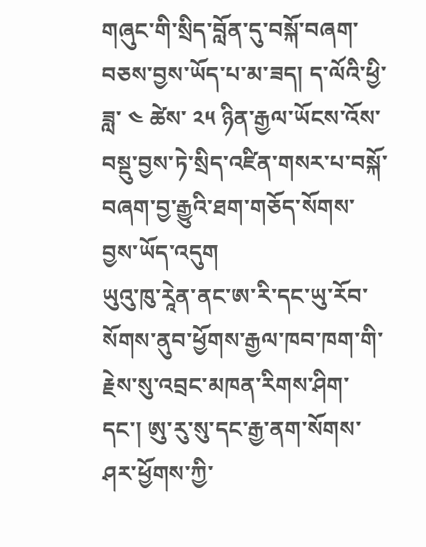གཞུང་གི་སྲིད་བློན་དུ་བསྐོ་བཞག་བཅས་བྱས་ཡོད་པ་མ་ཟད། ད་ལོའི་ཕྱི་ཟླ་ ༤ ཚེས་ ༢༥ ཉིན་རྒྱལ་ཡོངས་འོས་བསྡུ་བྱས་ཏེ་སྲིད་འཛིན་གསར་པ་བསྐོ་བཞག་བྱ་རྒྱུའི་ཐག་གཅོད་སོགས་བྱས་ཡོད་འདུག
ཡུའུ་ཁུ་རཱེན་ནང་ཨ་རི་དང་ཡུ་རོབ་སོགས་ནུབ་ཕྱོགས་རྒྱལ་ཁབ་ཁག་གི་རྗེས་སུ་འབྲང་མཁན་རིགས་ཤིག་དང་། ཨུ་རུ་སུ་དང་རྒྱ་ནག་སོགས་ཤར་ཕྱོགས་ཀྱི་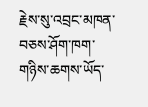རྗེས་སུ་འབྲང་མཁན་བཅས་ཤོག་ཁག་གཉིས་ཆགས་ཡོད་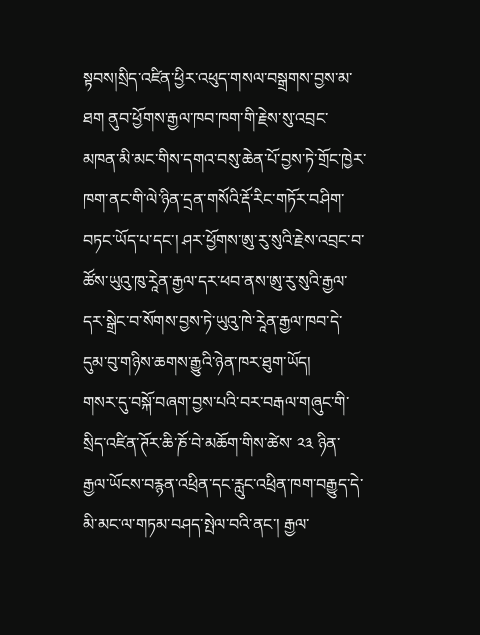སྟབས།སྲིད་འཛིན་ཕྱིར་འཕུད་གསལ་བསྒྲགས་བྱས་མ་ཐག ནུབ་ཕྱོགས་རྒྱལ་ཁབ་ཁག་གི་རྗེས་སུ་འབྲང་མཁན་མི་མང་གིས་དགའ་བསུ་ཆེན་པོ་བྱས་ཏེ་གྲོང་ཁྱེར་ཁག་ནང་གི་ལེ་ཉིན་དྲན་གསོའི་རྡོ་རིང་གཏོར་བཤིག་བཏང་ཡོད་པ་དང་། ཤར་ཕྱོགས་ཨུ་རུ་སུའི་རྗེས་འབྲང་བ་ཚོས་ཡུའུ་ཁུ་རཱེན་རྒྱལ་དར་ཕབ་ནས་ཨུ་རུ་སུའི་རྒྱལ་དར་སྒྲེང་བ་སོགས་བྱས་ཏེ་ཡུའུ་ཁེ་རཱེན་རྒྱལ་ཁབ་དེ་དུམ་བུ་གཉིས་ཆགས་རྒྱུའི་ཉེན་ཁར་ཐུག་ཡོད།
གསར་དུ་བསྐོ་བཞག་བྱས་པའི་བར་བརྒལ་གཞུང་གི་སྲིད་འཛིན་ཊོར་ཆི་ཎོ་བེ་མཆོག་གིས་ཚེས་ ༢༣ ཉིན་རྒྱལ་ཡོངས་བརྙན་འཕྲིན་དང་རླུང་འཕྲིན་ཁག་བརྒྱུད་དེ་མི་མང་ལ་གཏམ་བཤད་སྤེལ་བའི་ནང་། རྒྱལ་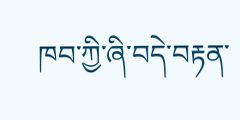ཁབ་ཀྱི་ཞི་བདེ་བརྟན་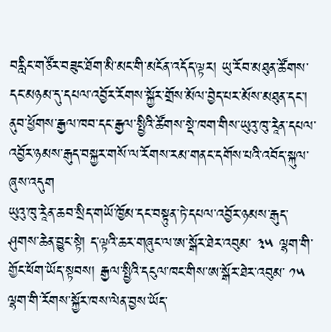བརླིང་གཙོར་བཟུང་ཐོག་མི་མང་གི་མངོན་འདོད་ལྟར། ཡུ་རོབ་མཐུན་ཚོགས་དང་མཉམ་དུ་དཔལ་འབྱོར་རོགས་སྐྱོར་གྲོས་མོལ་བྱེད་པར་མོས་མཐུན་དང་། ནུབ་ཕྱོགས་རྒྱལ་ཁབ་དང་རྒྱལ་སྤྱིའི་ཚོགས་སྡེ་ཁག་གིས་ཡུའུ་ཁུ་རཱེན་དཔལ་འབྱོར་ཉམས་རྒུད་བསྐྱར་གསོ་ལ་རོགས་རམ་གནང་དགོས་པའི་འབོད་སྐུལ་ཞུས་འདུག
ཡུའུ་ཁུ་རཱེན་ཆབ་སྲིད་གཡོ་ཁྱོམ་དང་བསྟུན་ཏེ་དཔལ་འབྱོར་ཉམས་རྒུད་ཤུགས་ཆེན་བྱུང་སྟེ། ད་ལྟའི་ཆར་གཞུང་ལ་ཨ་སྒོར་ཐེར་འབུམ་ ༣༥ ལྷག་གི་གྱོང་ཕོག་ཡོད་སྟབས། རྒྱལ་སྤྱིའི་དངུལ་ཁང་གིས་ཨ་སྒོར་ཐེར་འབུམ་ ༡༥ ལྷག་གི་རོགས་སྐྱོར་ཁས་ལེན་བྱས་ཡོད་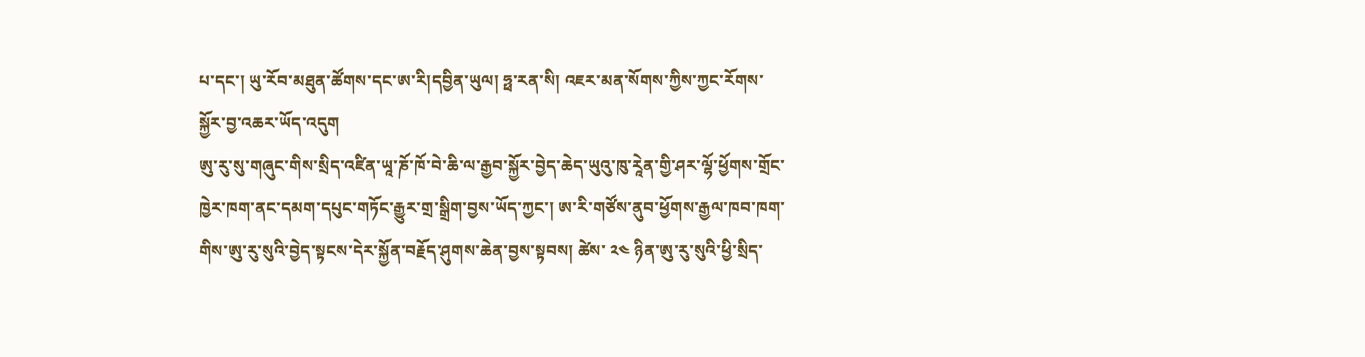པ་དང་། ཡུ་རོབ་མཐུན་ཚོགས་དང་ཨ་རི།དབྱིན་ཡུལ། ཧྥ་རན་སི། འཇར་མན་སོགས་ཀྱིས་ཀྱང་རོགས་སྐྱོར་བྱ་འཆར་ཡོད་འདུག
ཨུ་རུ་སུ་གཞུང་གིས་སྲིད་འཛིན་ཡཱ་ཎོ་ཁོ་བེ་ཆི་ལ་རྒྱབ་སྐྱོར་བྱེད་ཆེད་ཡུའུ་ཁུ་རཱེན་གྱི་ཤར་ལྷོ་ཕྱོགས་གྲོང་ཁྱེར་ཁག་ནང་དམག་དཔུང་གཏོང་རྒྱུར་གྲ་སྒྲིག་བྱས་ཡོད་ཀྱང་། ཨ་རི་གཙོས་ནུབ་ཕྱོགས་རྒྱལ་ཁབ་ཁག་གིས་ཨུ་རུ་སུའི་བྱེད་སྟངས་དེར་སྐྱོན་བརྗོད་ཤུགས་ཆེན་བྱས་སྟབས། ཚེས་ ༢༤ ཉིན་ཨུ་རུ་སུའི་ཕྱི་སྲིད་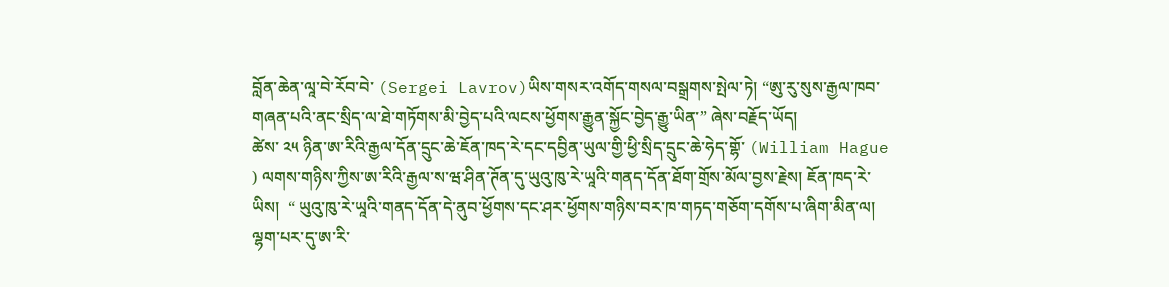བློན་ཆེན་ལཱ་བེ་རོབ་བེ་ (Sergei Lavrov)ཡིས་གསར་འགོད་གསལ་བསྒྲགས་སྤེལ་ཏེ། “ཨུ་རུ་སུས་རྒྱལ་ཁབ་གཞན་པའི་ནང་སྲིད་ལ་ཐེ་གཏོགས་མི་བྱེད་པའི་ལངས་ཕྱོགས་རྒྱུན་སྐྱོང་བྱེད་རྒྱུ་ཡིན་” ཞེས་བརྗོད་ཡོད།
ཚེས་ ༢༥ ཉིན་ཨ་རིའི་རྒྱལ་དོན་དྲུང་ཆེ་ཇོན་ཁད་རེ་དང་དབྱིན་ཡུལ་གྱི་ཕྱི་སྲིད་དྲུང་ཆེ་ཧེད་གྷོ་ (William Hague ) ལགས་གཉིས་ཀྱིས་ཨ་རིའི་རྒྱལ་ས་ཝ་ཤིན་ཊོན་དུ་ཡུའུ་ཁུ་རེ་ཡཱའི་གནད་དོན་ཐོག་གྲོས་མོལ་བྱས་རྗེས། ཇོན་ཁད་རེ་ཡིས།  “ ཡུའུ་ཁུ་རེ་ཡཱའི་གནད་དོན་དེ་ནུབ་ཕྱོགས་དང་ཤར་ཕྱོགས་གཉིས་བར་ཁ་གཏད་གཅོག་དགོས་པ་ཞིག་མིན་ལ། ལྷག་པར་དུ་ཨ་རི་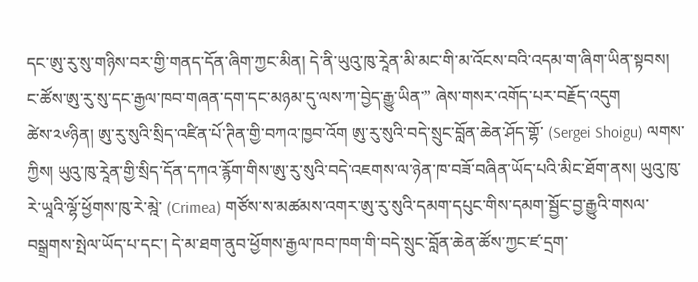དང་ཨུ་རུ་སུ་གཉིས་བར་གྱི་གནད་དོན་ཞིག་ཀྱང་མིན། དེ་ནི་ཡུའུ་ཁུ་རཱེན་མི་མང་གི་མ་འོངས་བའི་འདམ་ག་ཞིག་ཡིན་སྟབས། ང་ཚོས་ཨུ་རུ་སུ་དང་རྒྱལ་ཁབ་གཞན་དག་དང་མཉམ་དུ་ལས་ཀ་བྱེད་རྒྱུ་ཡིན་” ཞེས་གསར་འགོད་པར་བརྗོད་འདུག
ཚེས་༢༦ཉིན། ཨུ་རུ་སུའི་སྲིད་འཛིན་པོ་ཊིན་གྱི་བཀའ་ཁྱབ་འོག ཨུ་རུ་སུའི་བདེ་སྲུང་བློན་ཆེན་ཤོད་གྷོ་ (Sergei Shoigu) ལགས་ཀྱིས། ཡུའུ་ཁུ་རཱེན་གྱི་སྲིད་དོན་དཀའ་རྙོག་གིས་ཨུ་རུ་སུའི་བདེ་འཇགས་ལ་ཉེན་ཁ་བཟོ་བཞིན་ཡོད་པའི་མིང་ཐོག་ནས། ཡུའུ་ཁུ་རེ་ཡཱའི་ལྷོ་ཕྱོགས་ཁུ་རེ་མྰེ་ (Crimea) གཙོས་ས་མཚམས་འགར་ཨུ་རུ་སུའི་དམག་དཔུང་གིས་དམག་སྦྱོང་བྱ་རྒྱུའི་གསལ་བསྒྲགས་སྤེལ་ཡོད་པ་དང་། དེ་མ་ཐག་ནུབ་ཕྱོགས་རྒྱལ་ཁབ་ཁག་གི་བདེ་སྲུང་བློན་ཆེན་ཚོས་ཀྱང་ཛ་དྲག་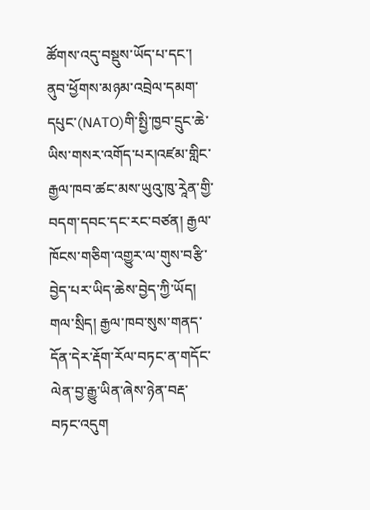ཚོགས་འདུ་བསྡུས་ཡོད་པ་དང་། ནུབ་ཕྱོགས་མཉམ་འབྲེལ་དམག་དཔུང་(NATO)གི་སྤྱི་ཁྱབ་དྲུང་ཆེ་ཡིས་གསར་འགོད་པར།འཛམ་གླིང་རྒྱལ་ཁབ་ཚང་མས་ཡུའུ་ཁུ་རཱེན་གྱི་བདག་དབང་དང་རང་བཙན། རྒྱལ་ཁོངས་གཅིག་འགྱུར་ལ་གུས་བརྩི་བྱེད་པར་ཡིད་ཆེས་བྱེད་ཀྱི་ཡོད། གལ་སྲིད། རྒྱལ་ཁབ་སུས་གནད་དོན་དེར་རྡོག་རོལ་བཏང་ན་གདོང་ལེན་བྱ་རྒྱུ་ཡིན་ཞེས་ཉེན་བརྡ་བཏང་འདུག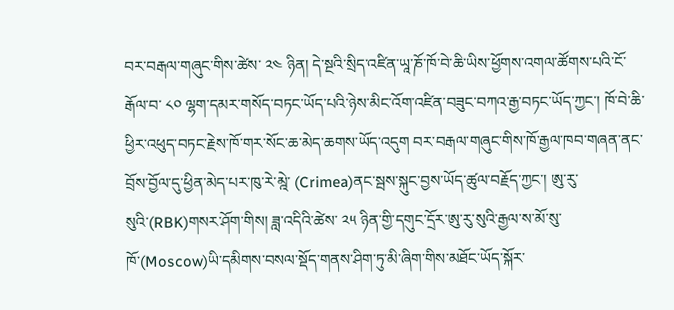བར་བརྒལ་གཞུང་གིས་ཚེས་ ༢༤ ཉིན། དེ་སྔའི་སྲིད་འཛིན་ཡཱ་ཎོ་ཁོ་བེ་ཆི་ཡིས་ཕྱོགས་འགལ་ཚོགས་པའི་ངོ་རྒོལ་བ་ ༨༠ ལྷག་དམར་གསོད་བཏང་ཡོད་པའི་ཉེས་མིང་འོག་འཛིན་བཟུང་བཀའ་རྒྱ་བཏང་ཡོད་ཀྱང་། ཁོ་བེ་ཆི་ཕྱིར་འཕུད་བཏང་རྗེས་ཁོ་གར་སོང་ཆ་མེད་ཆགས་ཡོད་འདུག བར་བརྒལ་གཞུང་གིས་ཁོ་རྒྱལ་ཁབ་གཞན་ནང་བྲོས་བྱོལ་དུ་ཕྱིན་མེད་པར་ཁུ་རེ་མྰེ་ (Crimea)ནང་སྦས་སྐུང་བྱས་ཡོད་ཚུལ་བརྗོད་ཀྱང་། ཨུ་རུ་སུའི་(RBK)གསར་ཤོག་གིས། ཟླ་འདིའི་ཚེས་ ༢༥ ཉིན་གྱི་དགུང་དྲོར་ཨུ་རུ་སུའི་རྒྱལ་ས་མོ་སུ་ཁོ་(Moscow)ཡི་དམིགས་བསལ་སྡོད་གནས་ཤིག་ཏུ་མི་ཞིག་གིས་མཐོང་ཡོད་སྐོར་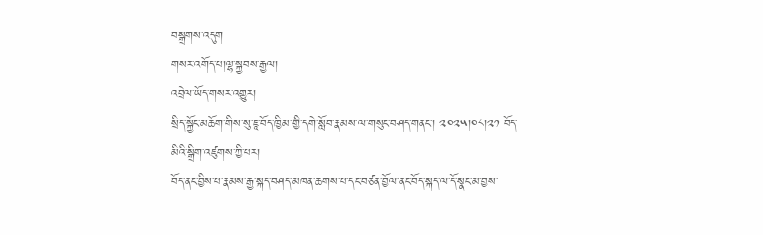བསྒྲགས་འདུག
གསར་འགོད་པ།ལྷ་སྐྱབས་རྒྱལ།
འབྲེལ་ཡོད་གསར་འགྱུར།
སྲིད་སྐྱོང་མཆོག་གིས་སུ་ཇཱ་བོད་ཁྱིམ་གྱི་དགེ་སློབ་རྣམས་ལ་གསུང་བཤད་གནང་། ༢༠༢༥།༠༨།༢༡ བོད་མིའི་སྒྲིག་འཛུགས་ཀྱི་པར།
བོད་ནང་བྱིས་པ་རྣམས་རྒྱ་སྐད་བཤད་མཁན་ཆགས་པ་དང་བཙན་བྱོལ་ནང་བོད་སྐད་ལ་དོ་སྣང་མ་བྱས་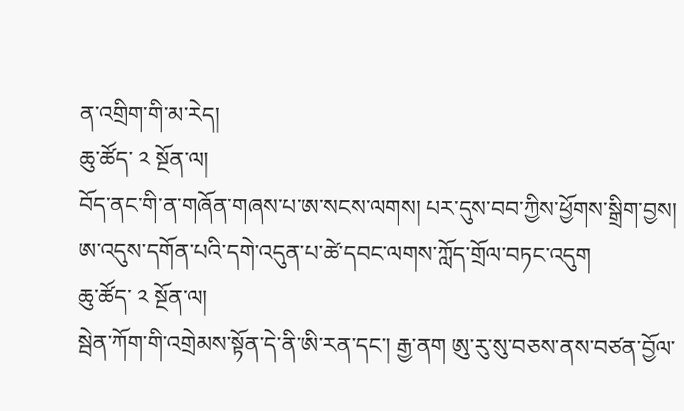ན་འགྲིག་གི་མ་རེད།
ཆུ་ཚོད་ ༢ སྔོན་ལ།
བོད་ནང་གི་ན་གཞོན་གཞས་པ་ཨ་སངས་ལགས། པར་དུས་བབ་ཀྱིས་ཕྱོགས་སྒྲིག་བྱས།
ཨ་འདུས་དགོན་པའི་དགེ་འདུན་པ་ཚེ་དབང་ལགས་ཀློད་གྲོལ་བཏང་འདུག
ཆུ་ཚོད་ ༢ སྔོན་ལ།
སྦེན་ཀོག་གི་འགྲེམས་སྟོན་དེ་ནི་ཨི་རན་དང་། རྒྱ་ནག ཨུ་རུ་སུ་བཅས་ནས་བཙན་བྱོལ་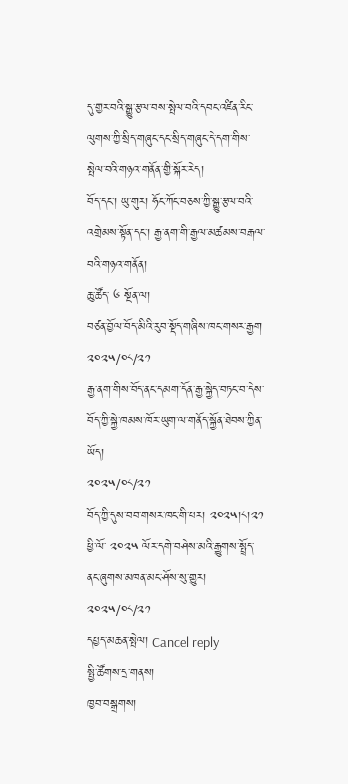དུ་གྱར་བའི་སྒྱུ་རྩལ་བས་སྤེལ་བའི་དབང་འཛིན་རིང་ལུགས་ཀྱི་སྲིད་གཞུང་དང་སྲིད་གཞུང་དེ་དག་གིས་སྤེལ་བའི་གཉའ་གནོན་གྱི་སྐོར་རེད།
བོད་དང་། ཡུ་གུར། ཧོང་ཀོང་བཅས་ཀྱི་སྒྱུ་རྩལ་བའི་འགྲེམས་སྟོན་དང་། རྒྱ་ནག་གི་རྒྱལ་མཚམས་བརྒལ་བའི་གཉའ་གནོན།
ཆུ་ཚོད་ ༦ སྔོན་ལ།
བཙན་བྱོལ་བོད་མིའི་རུབ་སྡོད་གཞིས་ཁང་གསར་རྒྱག
༢༠༢༥/༠༨/༢༡
རྒྱ་ནག་གིས་བོད་ནང་དམག་དོན་རྒྱ་སྐྱེད་བཏང་བ་དེས་བོད་ཀྱི་སྐྱེ་ཁམས་ཁོར་ཡུག་ལ་གནོད་སྐྱོན་ཐེབས་ཀྱིན་ཡོད།
༢༠༢༥/༠༨/༢༡
བོད་ཀྱི་དུས་བབ་གསར་ཁང་གི་པར། ༢༠༢༥།༨།༢༡
ཕྱི་ལོ་ ༢༠༢༥ ལོར་དགེ་བཤེས་མའི་རྒྱུགས་སྤྲོད་ནང་ཞུགས་མཁན་མང་ཤོས་སུ་གྱུར།
༢༠༢༥/༠༨/༢༡
དཔྱད་མཆན་སྤེལ། Cancel reply
སྤྱི་ཚོགས་དྲ་གནས།
ཁྱབ་བསྒྲགས།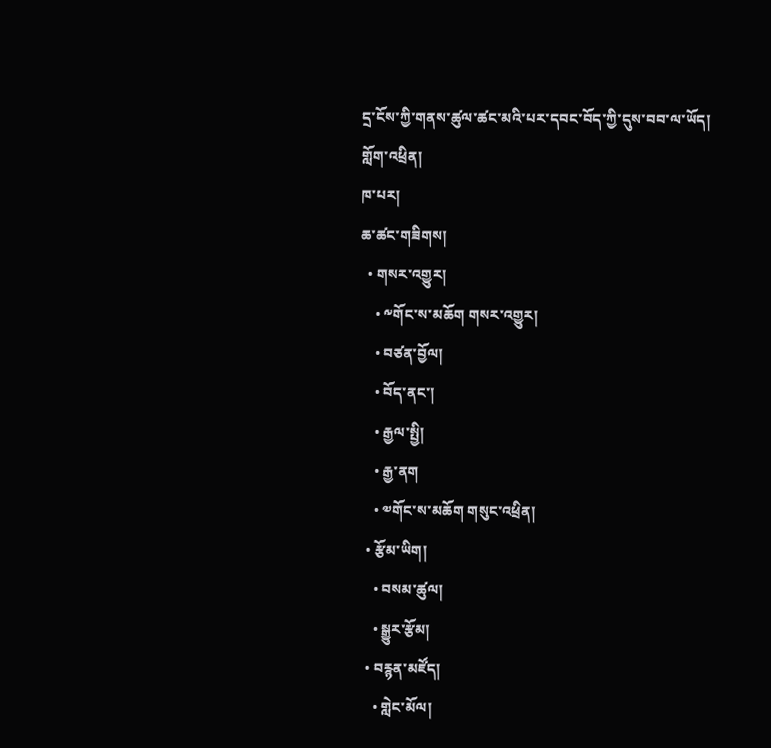དྲ་ངོས་ཀྱི་གནས་ཚུལ་ཚང་མའི་པར་དབང་བོད་ཀྱི་དུས་བབ་ལ་ཡོད།
གློག་འཕྲིན།
ཁ་པར།
ཆ་ཚང་གཟིགས།
  • གསར་འགྱུར།
    • ༸གོང་ས་མཆོག གསར་འགྱུར།
    • བཙན་བྱོལ།
    • བོད་ནང་།
    • རྒྱལ་སྤྱི།
    • རྒྱ་ནག
    • ༧གོང་ས་མཆོག གསུང་འཕྲིན།
  • རྩོམ་ཡིག།
    • བསམ་ཚུལ།
    • སྒྱུར་རྩོམ།
  • བརྙན་མཛོད།
    • གླེང་མོལ།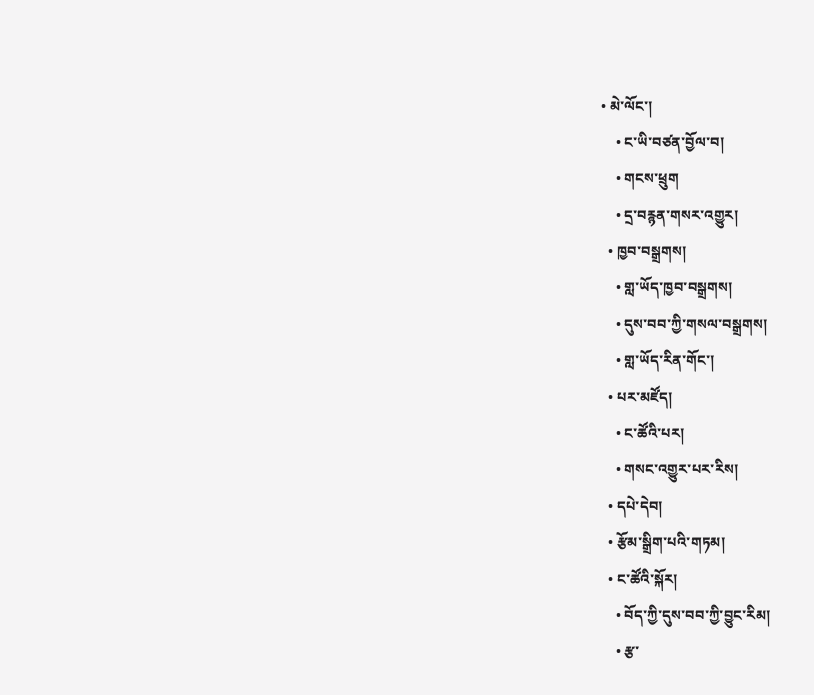• མེ་ལོང་།
    • ང་ཡི་བཙན་བྱོལ་བ།
    • གངས་ཕྲུག
    • དྲ་བརྙན་གསར་འགྱུར།
  • ཁྱབ་བསྒྲགས།
    • གླ་ཡོད་ཁྱབ་བསྒྲགས།
    • དུས་བབ་ཀྱི་གསལ་བསྒྲགས།
    • གླ་ཡོད་རིན་གོང་།
  • པར་མཛོད།
    • ང་ཚོའི་པར།
    • གསང་འགྱུར་པར་རིས།
  • དཔེ་དེབ།
  • རྩོམ་སྒྲིག་པའི་གཏམ།
  • ང་ཚོའི་སྐོར།
    • བོད་ཀྱི་དུས་བབ་ཀྱི་བྱུང་རིམ།
    • རྩ་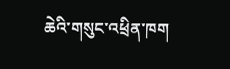ཆེའི་གསུང་འཕྲིན་ཁག